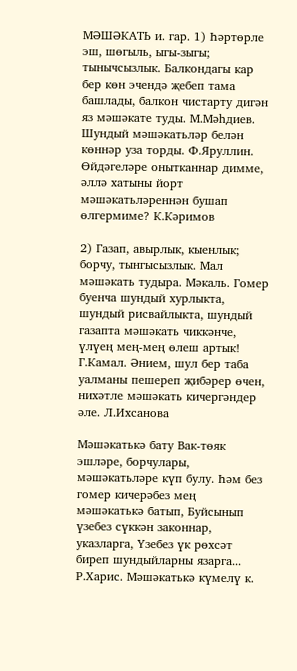МӘШӘКАТЬ и. гар. 1) Һәртөрле эш, шөгыль, ыгы-зыгы; тынычсызлык. Балкондагы кар бер көн эчендә җебеп тама башлады, балкон чистарту дигән яз мәшәкате туды. М.Мәһдиев. Шундый мәшәкатьләр белән көннәр уза торды. Ф.Яруллин. Өйдәгеләре онытканнар димме, әллә хатыны йорт мәшәкатьләреннән бушап өлгермиме? К.Кәримов

2) Газап, авырлык, кыенлык; борчу, тынгысызлык. Мал мәшәкать тудыра. Мәкаль. Гомер буенча шундый хурлыкта, шундый рисвайлыкта, шундый газапта мәшәкать чиккәнче, үлүең мең-мең өлеш артык! Г.Камал. Әнием, шул бер таба уалманы пешереп җибәрер өчен, нихәтле мәшәкать кичергәндер әле. Л.Ихсанова

Мәшәкатькә бату Вак-төяк эшләре, борчулары, мәшәкатьләре күп булу. Һәм без гомер кичерәбез мең мәшәкатькә батып, Буйсынып үзебез сүккән законнар, указларга, Үзебез үк рөхсәт биреп шундыйларны язарга... Р.Харис. Мәшәкатькә күмелү к.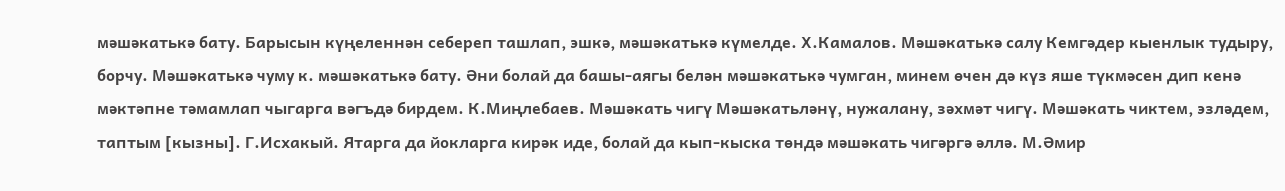мәшәкатькә бату. Барысын күңеленнән себереп ташлап, эшкә, мәшәкатькә күмелде. Х.Камалов. Мәшәкатькә салу Кемгәдер кыенлык тудыру, борчу. Мәшәкатькә чуму к. мәшәкатькә бату. Әни болай да башы-аягы белән мәшәкатькә чумган, минем өчен дә күз яше түкмәсен дип кенә мәктәпне тәмамлап чыгарга вәгъдә бирдем. К.Миңлебаев. Мәшәкать чигү Мәшәкатьләнү, нужалану, зәхмәт чигү. Мәшәкать чиктем, эзләдем, таптым [кызны]. Г.Исхакый. Ятарга да йокларга кирәк иде, болай да кып-кыска төндә мәшәкать чигәргә әллә. М.Әмир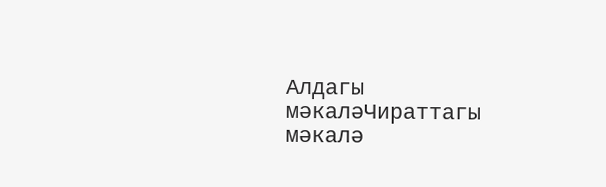Алдагы мәкаләЧираттагы мәкалә